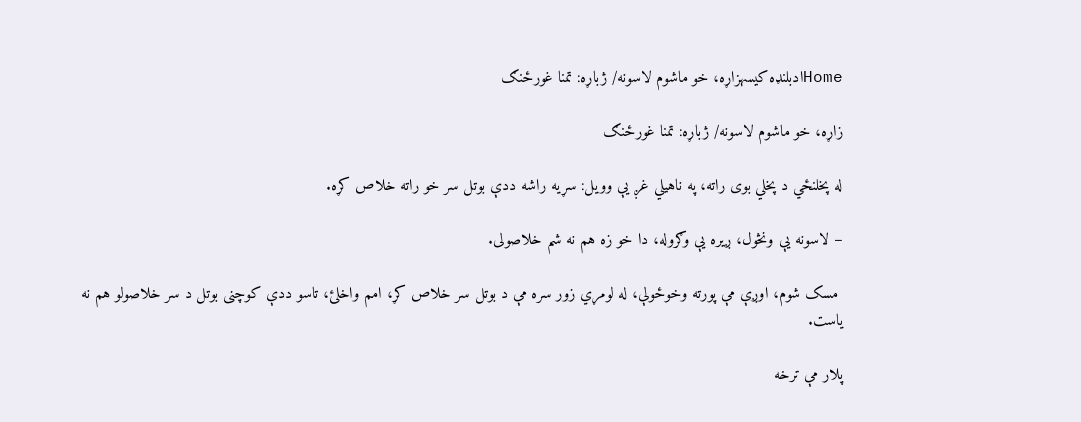Homeادبلنډه کیسهزاړه، خو ماشوم لاسونه/ ژباړه: تمنا غورځنګ

زاړه، خو ماشوم لاسونه/ ژباړه: تمنا غورځنګ

له پخلنځي د پخلي بوی راته، په ناهیلي غږ یې وویل: سړیه راشه ددې بوتل سر خو راته خلاص کړه.

– لاسونه یې ونڅول، ږیره یې وګروله، دا خو زه هم نه شم خلاصولی.

 مسک شوم، اوږې مې پورته وخوځولې، له لومړي زور سره مې د بوتل سر خلاص کړ، امم واخلئ، تاسو ددې کوچنی بوتل د سر خلاصولو هم نه یاست.

پلار مې ترخه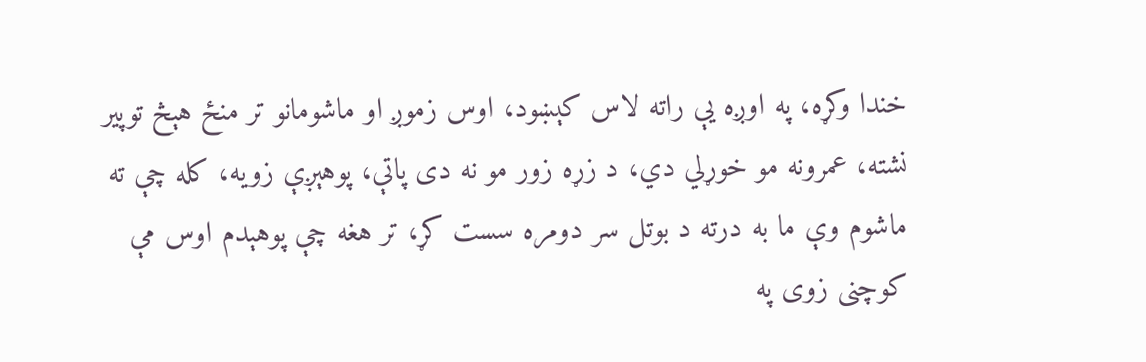خندا وکړه، په اوږه یې راته لاس کېښود، اوس زموږ او ماشومانو تر منځ هېڅ توپیر نشته، عمرونه مو خوړلي دي، د زړه زور مو نه دی پاتې، پوهېږې زویه، کله چې ته ماشوم وې ما به درته د بوتل سر دومره سست کړ، تر هغه چې پوهېدم اوس مې کوچنی زوی په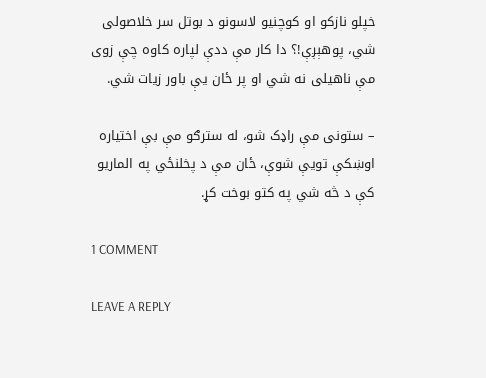خپلو نازکو او کوچنیو لاسونو د بوتل سر خلاصولی شي، پوهېږې!؟ دا کار مې ددې لپاره کاوه چې زوی مې ناهیلی نه شي او پر ځان یې باور زیات شي.

– ستونی مې راډک شو، له سترګو مې بې اختیاره اوښکې تویې شوې، ځان مې د پخلنځي په الماریو کې د څه شي په کتو بوخت کړ.

1 COMMENT

LEAVE A REPLY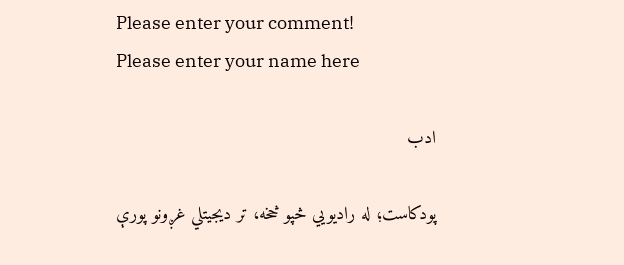Please enter your comment!
Please enter your name here

ادب

پودکاست؛ له رادیويي څپو څخه، تر دیجیتلي غږونو پورې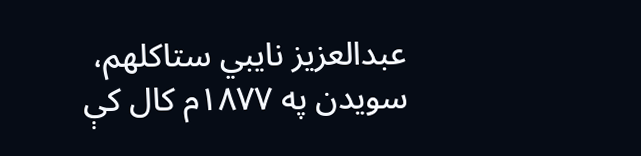عبدالعزیز نایبي ستاکلهم، سویدن په ۱۸۷۷م کال کې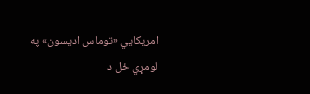امریکایي «توماس ادیسون» په لومړي ځل د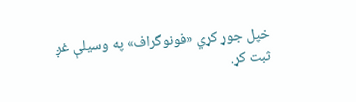خپل جوړ کړي «فونوگراف» په وسیلې غږ ثبت کړ.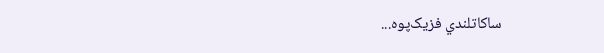ساکاتلندي فزیک‌پوه...